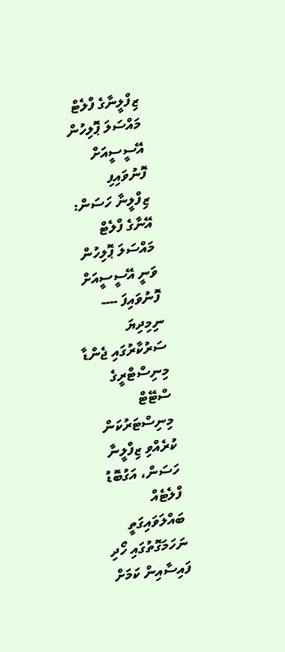ޒިފްލީނާގެ ފްލެޓް މައްސަލަ ޕޮލިހުން އޭސީސީއަށް ފޮނުވައިފި
ޒިފްލީނާ ހަސަން: އޭނާގެ ފްލެޓް މައްސަލަ ޕޮލިހުން ވަނީ އޭސީސީއަށް ފޮނުވައިފަ ----
ނިމިދިޔަ ސަރުކާރުގައި ޖެންޑާ މިނިސްޓްރީގެ ސްޓޭޓް މިނިސްޓަރުކަން ކުރެއްވި ޒިފްލީނާ ހަސަން، އަގުބޮޑު ފްލެޓެއް ބައްލަވައިގަތީ ނަހަމަގޮތުގައި ހޯދި ފައިސާއިން ކަމަށް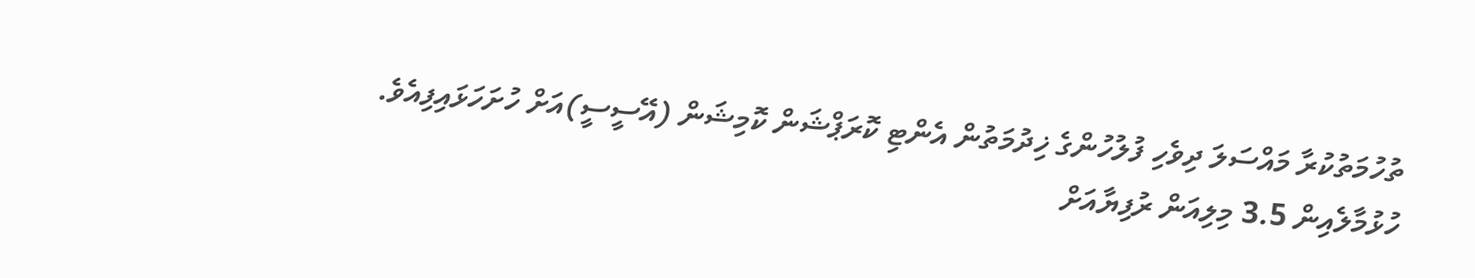ތުހުމަތުކުރާ މައްސަލަ ދިވެހި ފުލުހުންގެ ޚިދުމަތުން އެންޓި ކޮރަޕްޝަން ކޮމިޝަން (އޭސީސީ)އަށް ހުށަހަޅައިފިއެވެ.
ހުޅުމާލެއިން 3.5 މިލިއަން ރުފިޔާއަށް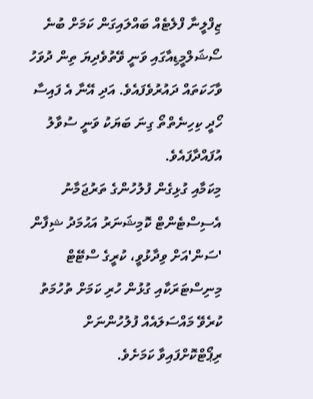ޒިފްލީނާ ފްލެޓެއް ބައްލައިގަން ކަމަށް ބުނެ ސޯޝަލްމީޑިއާގައި ވަނީ ވޭތުވެދިޔަ ތިން ދުވަހު ވާހަކަތައް ދައުރުވެފައެވެ. އަދި އޭނާ އެ ފައިސާ ހޯދީ ކިހިނެތްތޯ ގިނަ ބަޔަކު ވަނީ ސުވާލު އުފައްދާފައެވެ.
މިކަމާއި ގުޅިގެން ފުލުހުންގެ ތަރުޖަމާނު އެސިސްޓެންޓް ކޮމިޝަނަރު އަޙުމަދު ޝިފާން 'ސަން'އަށް ވިދާޅުވީ، ކުރީގެ ސްޓޭޓް މިނިސްޓަރަކާއި ގުޅުން ހުރި ކަމަށް ތުހުމަތު ކުރެވޭ މައްސަލައެއް ފުލުހުންނަށް ރިޕޯޓްކޮށްފައިވާ ކަމަށެވެ.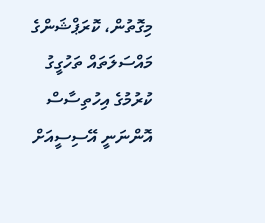މިގޮތުން، ކޮރަޕްޝަންގެ މައްސަލަތައް ތަހުގީގު ކުރުމުގެ އިހުތިސާސް އޮންނަނީ އޭސިސީއަށް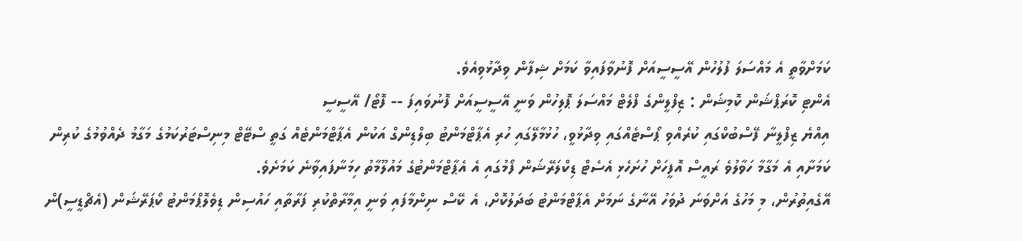ކަމަށްވާތީ އެ މައްސަލަ ފުލުހުން އޭސީސީއަށް ފޮނުވާފައިވާ ކަމަށް ޝިފާން ވިދާޅުވިއެވެ.
އެންޓި ކޮރަޕްޝަން ކޮމިޝަން : ޒިފްލީންގެ ފްލެޓް މައްސަލަ ޕޮލިހުން ވަނީ އޭސީސީއަށް ފޮނުވައިފަ -- ފޮޓޯ/ އޭސީސީ
އިއްޔެ ޒިފްލީނާ ފޭސްބުކްގައި ކުރެއްވި ޕޯސްޓެއްގައި ވިދާޅުވީ، ހުޅުމާލޭގައި ހުރި އެޕާޓްމަންޓު ބިލްޑިންގް އަކުން އެޕާޓްމަންޓެއް ގަތީ ސްޓޭޓް މިނިސްޓަރުކަމުގެ މަގާމު ދެއްވުމުގެ ކުރިން ކަމަށާއި އެ މަގާމާ ހަވާލުވެ ރައީސް އޮފީހަށް ހުށަހެޅި އެސެޓް ޑިކްލަރޭޝަން ފޯމުގައި އެ އެޕާޓްމަންޓުގެ މައުލޫމާތު ހިމަނާފައިވާނެ ކަމަށެވެ.
އޭގެއިތުރުން، މި މަހުގެ އަށްވަނަ ދުވަހު އޭނާގެ ނަމަށް އެޕާޓްމަންޓު ބަދަލުކޮށް، އެ ކޭސް ނިންމާފައި ވަނީ އިމާރާތްކުރި ފަރާތާއި ހައުސިން ޑިވެލޮޕްމަންޓު ކޯޕަރޭޝަން (އެޗްޑީސީ)ން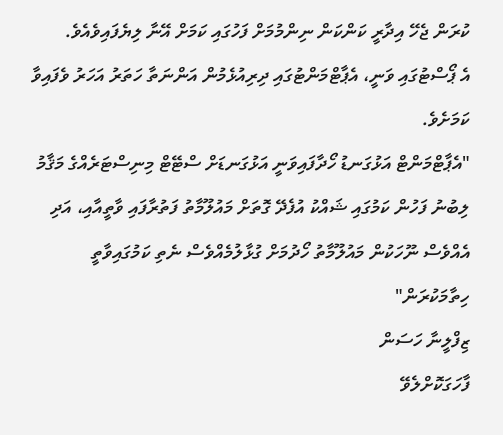ކުރަން ޖެހޭ އިދާރީ ކަންކަން ނިންމުމަށް ފަހުގައި ކަމަށް އޭނާ ލިޔެފައިވެއެވެ.
އެ ޕޯސްޓުގައި ވަނީ، އެޕާޓްމަންޓުގައި ދިރިއުޅެމުން އަންނަތާ ހަތަރު އަހަރު ވެފައިވާ ކަމަށެވެ.
"އެޕާޓްމަންޓް އަޅުގަނޑު ހޯދާފައިވަނީ އަޅުގަނޑަށް ސްޓޭޓް މިނިސްޓަރެއްގެ މަޤާމު ލިބުނު ފަހުން ކަމުގައި ޝައްކު އުފެދޭ ގޮތަށް މައުލޫމާތު ފަތުރާފައި ވާތީއާއި، އަދި އެއްވެސް ނޫހަކުން މައުލޫމާތު ހޯދުމަށް ގުޅާލުމެއްވެސް ނެތި ކަމުގައިވާތީ ހިތާމަކުރަން"
ޒިފްލީނާ ހަސަން
ފާހަގަކޮށްލެވޭ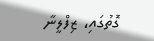ގޮތުގައި، ޒިފްލީނާ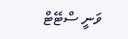ވަނީ ސްޓޭޓް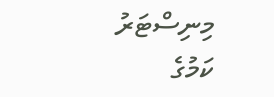މިނިސްޓަރު ކަމުގެ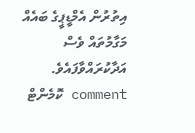އިތުރުން އެމްޑީޕީގެ ބައެއް މަގާމުތައް ވެސް އަދާކުރައްވާފައެވެ.
comment ކޮމެންޓް